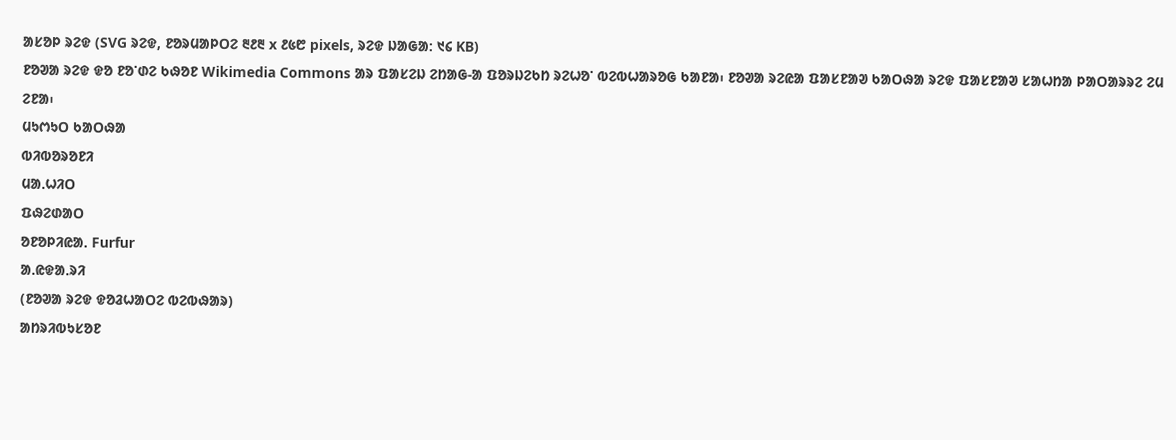ᱟᱥᱚᱞ ᱨᱮᱫ (SVG ᱨᱮᱫ, ᱱᱚᱨᱢᱟᱞᱛᱮ ᱓᱒᱓ x ᱒᱕᱘ pixels, ᱨᱮᱫ ᱡᱟᱜᱟ: ᱑᱔ KB)
ᱱᱚᱣᱟ ᱨᱮᱫ ᱫᱚ ᱱᱚᱸᱰᱮ ᱠᱷᱚᱱ Wikimedia Commons ᱟᱨ ᱯᱟᱥᱮᱡ ᱮᱴᱟᱜ-ᱟ ᱯᱚᱨᱡᱮᱠᱴ ᱨᱮᱦᱚᱸ ᱵᱮᱵᱦᱟᱨᱚᱜ ᱠᱟᱱᱟ᱾ ᱱᱚᱣᱟ ᱨᱮᱭᱟ ᱯᱟᱥᱱᱟᱣ ᱠᱟᱛᱷᱟ ᱨᱮᱫ ᱯᱟᱥᱱᱟᱣ ᱥᱟᱦᱴᱟ ᱞᱟᱛᱟᱨᱨᱮ ᱮᱢ ᱮᱱᱟ᱾
ᱢᱩᱬᱩᱛ ᱠᱟᱛᱷᱟ
ᱵᱤᱵᱚᱨᱚᱱᱤ
ᱢᱟᱹᱦᱤᱛ
ᱯᱷᱮᱰᱟᱛ
ᱚᱱᱚᱞᱤᱭᱟᱹ Furfur
ᱟᱹᱭᱫᱟᱹᱨᱤ
(ᱱᱚᱣᱟ ᱨᱮᱫ ᱫᱚᱲᱦᱟᱛᱮ ᱵᱮᱵᱷᱟᱨ)
ᱟᱴᱨᱤᱵᱩᱥᱚᱱ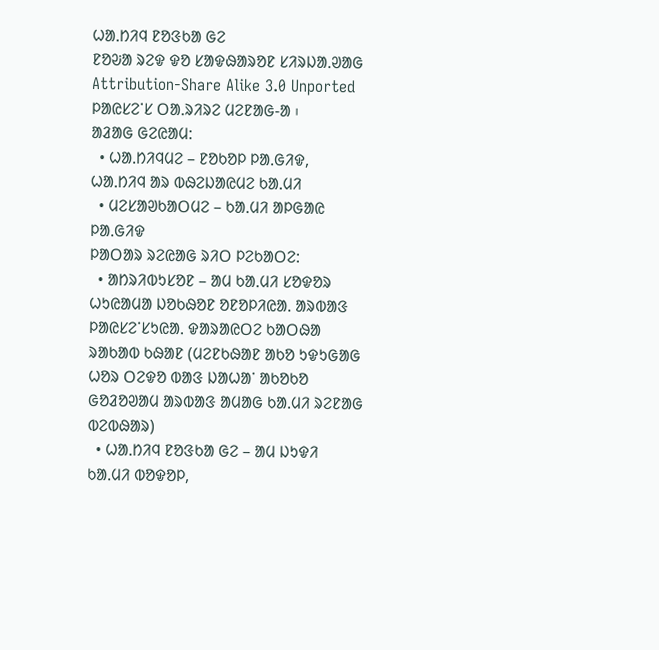ᱦᱟᱹᱴᱤᱧ ᱱᱚᱝᱠᱟ ᱜᱮ
ᱱᱚᱶᱟ ᱨᱮᱫ ᱫᱚ ᱥᱟᱫᱷᱟᱨᱚᱱ ᱥᱤᱨᱡᱟᱹᱣᱟᱜ Attribution-Share Alike 3.0 Unported ᱞᱟᱭᱥᱮᱸᱥ ᱛᱟᱹᱨᱤᱨᱮ ᱢᱮᱱᱟᱜ-ᱟ ᱾
ᱟᱲᱟᱜ ᱜᱮᱭᱟᱢ:
  • ᱦᱟᱹᱴᱤᱧᱢᱮ – ᱱᱚᱠᱚᱞ ᱞᱟᱹᱜᱤᱫ, ᱦᱟᱹᱴᱤᱧ ᱟᱨ ᱵᱷᱮᱡᱟᱭᱢᱮ ᱠᱟᱹᱢᱤ
  • ᱢᱮᱥᱟᱣᱠᱟᱛᱢᱮ – ᱠᱟᱹᱢᱤ ᱟᱞᱜᱟᱭ ᱞᱟᱹᱜᱤᱫ
ᱞᱟᱛᱟᱨ ᱨᱮᱭᱟᱜ ᱨᱤᱛ ᱞᱮᱠᱟᱛᱮ:
  • ᱟᱴᱨᱤᱵᱩᱥᱚᱱ – ᱟᱢ ᱠᱟᱹᱢᱤ ᱥᱚᱫᱚᱨ ᱦᱩᱭᱟᱢᱟ ᱡᱚᱠᱷᱚᱱ ᱚᱱᱚᱞᱤᱭᱟᱹ ᱟᱨᱵᱟᱝ ᱞᱟᱭᱥᱮᱸᱥᱩᱭᱟᱹ ᱫᱟᱨᱟᱭᱛᱮ ᱠᱟᱛᱷᱟ ᱨᱟᱠᱟᱵ ᱠᱷᱟᱱ (ᱢᱮᱱᱠᱷᱟᱱ ᱟᱠᱚ ᱩᱫᱩᱜᱟᱜ ᱦᱚᱨ ᱛᱮᱫᱚ ᱵᱟᱝ ᱡᱟᱦᱟᱸ ᱟᱠᱚᱠᱚ ᱜᱚᱲᱚᱣᱟᱢ ᱟᱨᱵᱟᱝ ᱟᱢᱟᱜ ᱠᱟᱹᱢᱤ ᱨᱮᱱᱟᱜ ᱵᱮᱵᱷᱟᱨ)
  • ᱦᱟᱹᱴᱤᱧ ᱱᱚᱝᱠᱟ ᱜᱮ – ᱟᱢ ᱡᱩᱫᱤ ᱠᱟᱹᱢᱤ ᱵᱚᱫᱚᱞ,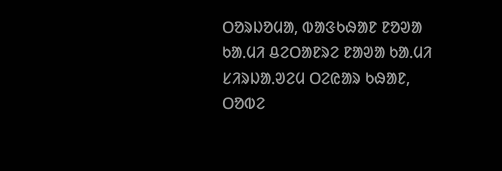ᱛᱚᱨᱡᱚᱢᱟ, ᱵᱟᱝᱠᱷᱟᱱ ᱱᱚᱣᱟ ᱠᱟᱹᱢᱤ ᱪᱮᱛᱟᱱᱨᱮ ᱱᱟᱣᱟ ᱠᱟᱹᱢᱤ ᱥᱤᱨᱡᱟᱹᱣᱮᱢ ᱛᱮᱭᱟᱨ ᱠᱷᱟᱱ, ᱛᱚᱵᱮ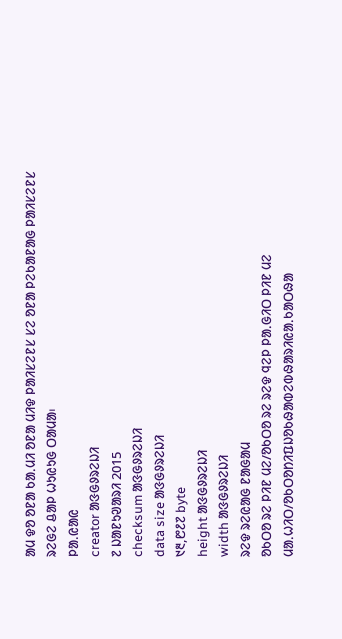ᱟᱢ ᱫᱚ ᱚᱱᱟ ᱠᱟᱹᱢᱤ ᱚᱱᱟ ᱢᱤᱫ ᱞᱟᱤᱥᱮᱱᱥ ᱥᱮ ᱚᱱᱟ ᱞᱮᱠᱟᱱᱟᱜ ᱞᱟᱤᱥᱮᱱᱥ ᱨᱮᱜᱮ ᱪᱟᱞ ᱦᱩᱭᱩᱜ ᱛᱟᱢᱟ᱾
ᱞᱟ.ᱭᱟᱭ
creator ᱟᱝᱜᱽᱨᱮᱡᱤ
᱗ ᱡᱟᱱᱩᱣᱟᱨᱤ 2015
checksum ᱟᱝᱜᱽᱨᱮᱡᱤ
data size ᱟᱝᱜᱽᱨᱮᱡᱤ
᱑᱓,᱘᱒᱗ byte
height ᱟᱝᱜᱽᱨᱮᱡᱤ
width ᱟᱝᱜᱽᱨᱮᱡᱤ
ᱨᱮᱫ ᱨᱮᱭᱟᱜ ᱱᱟᱜᱟᱢ
ᱚᱠᱛᱚ ᱨᱮ ᱞᱤᱱ ᱢᱮ/ᱚᱠᱛᱚ ᱨᱮ ᱨᱮᱫ ᱧᱮᱞ ᱞᱟᱹᱜᱤᱛ ᱞᱤᱱ ᱢᱮ
ᱢᱟᱹᱦᱤᱛ/ᱚᱠᱛᱚᱴᱤᱯᱡᱚᱠᱷᱟᱵᱮᱵᱷᱟᱨᱤᱭᱟᱹᱠᱟᱛᱷᱟ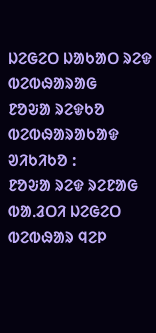ᱡᱮᱜᱮᱛ ᱡᱟᱠᱟᱛ ᱨᱮᱫ ᱵᱮᱵᱷᱟᱨᱟᱜ
ᱱᱚᱶᱟ ᱨᱮᱫᱠᱚ ᱵᱮᱵᱷᱟᱨᱟᱠᱟᱫ ᱣᱤᱠᱤᱠᱚ :
ᱱᱚᱶᱟ ᱨᱮᱫ ᱨᱮᱱᱟᱜ ᱵᱟᱹᱲᱛᱤ ᱡᱮᱜᱮᱛ ᱵᱮᱵᱷᱟᱨ ᱧᱮᱞ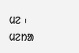ᱢᱮ ᱾
ᱢᱮᱴᱟ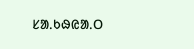ᱥᱟᱹᱠᱷᱭᱟᱹᱛ